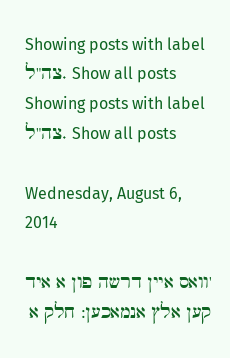Showing posts with label צה"ל. Show all posts
Showing posts with label צה"ל. Show all posts

Wednesday, August 6, 2014

'וואס איין דרשה פון א איד קען אלץ אנמאכען: חלק א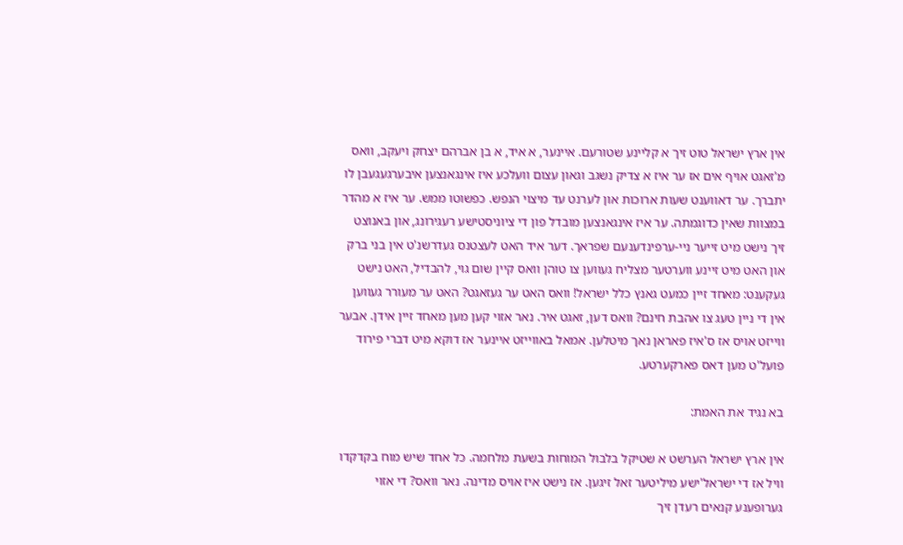אין ארץ ישראל טוט זיך א קליינע שטורעם. איינער, א איד, א בן אברהם יצחק ויעקב, וואס מ'זאגט אויף אים אז ער איז א צדיק נשגב וגאון עצום וועלכע איז אינגאנצען איבערגעגעבן לו יתברך. ער דאווענט שעות ארוכות און לערנט עד מיצוי הנפש. כפשוטו ממש. ער איז א מהדר במצוות שאין כדוגמתה. ער איז אינגאנצען מובדל פון די ציוניסטישע רעגירונג, און באנוצט זיך נישט מיט זייער ניי-ערפינדענעם שפראך. דער איד האט לעצטנס געדרשנ'ט אין בני ברק און האט מיט זיינע ווערטער מצליח געווען צו טוהן וואס קיין שום גוי, להבדיל, האט נישט געקענט: מאחד זיין כמעט גאנץ כלל ישראל! וואס האט ער געזאגט? האט ער מעורר געווען אין די ניין טעג צו אהבת חינם? וואס דען, זאגט איר. נאר אזוי קען מען מאחד זיין אידן. אבער ווייזט אויס אז ס'איז פאראן נאך מיטלען. אמאל באווייזט איינער אז דוקא מיט דברי פירוד פועל'ט מען דאס פארקערטע.

בא נגיד את האמת:

אין ארץ ישראל הערשט א שטיקל בלבול המוחות בשעת מלחמה. כל אחד שיש מוח בקדקדו וויל אז די ישראל'ישע מיליטער זאל זיגען. אז נישט איז אויס מדינה. נאר וואס? די אזוי גערופענע קנאים רעדן זיך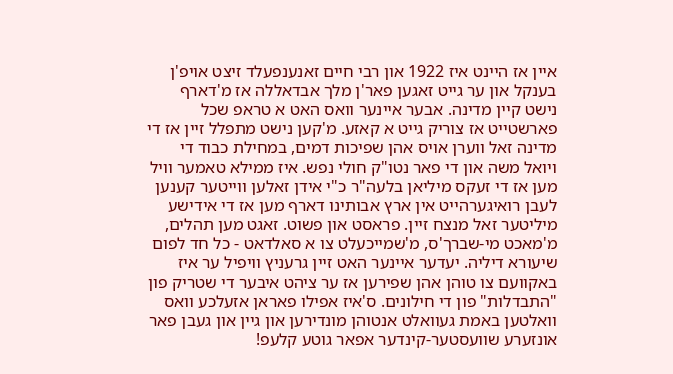איין אז היינט איז 1922 און רבי חיים זאנענפעלד זיצט אויפ'ן בענקל און ער גייט זאגען פאר'ן מלך אבדאללה אז מ'דארף נישט קיין מדינה. אבער איינער וואס האט א טראפ שכל פארשטייט אז צוריק גייט א קאזע. מ'קען נישט מתפלל זיין אז די מדינה זאל ווערן אויס אהן שפיכות דמים, במחילת כבוד די ויואל משה און די פאר נטו"ק חולי נפש. איז ממילא טאמער וויל מען אז די זעקס מיליאן בלעה"ר כ"י אידן זאלען ווייטער קענען לעבן רואיגערהייט אין ארץ אבותינו דארף מען אז די אידישע מיליטער זאל מנצח זיין. פראסט און פשוט. זאגט מען תהלים, מ'מאכט מי-שברך'ס, מ'שמייכעלט צו א סאלדאט - כל חד לפום שיעורא דיליה. יעדער איינער האט זיין גרעניץ וויפיל ער איז באקוועם צו טוהן אהן שפירען אז ער ציהט איבער די שטריק פון "התבדלות" פון די חילונים. ס'איז אפילו פאראן אזעלכע וואס וואלטען באמת געוואלט אנטוהן מונדירען און גיין און געבן פאר אונזערע שוועסטער-קינדער אפאר גוטע קלעפ!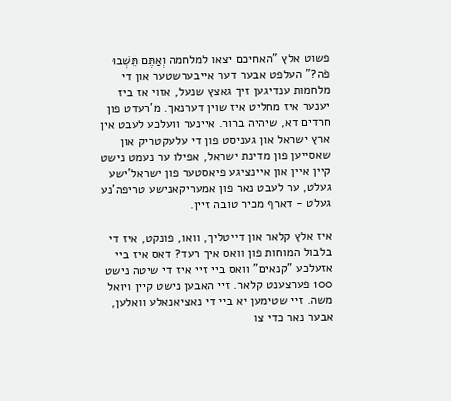פשוט אלץ "האחיכם יצאו למלחמה וְאַתֶּם תֵּשְׁבוּ פֹה?" העלפט אבער דער אייבערשטער און די מלחמות ענדיגען זיך גאצץ שנעל, אזוי אז ביז יענער איז מחליט איז שוין דערנאך. מ'רעדט פון חרדים דא, שיהיה ברור. איינער וועלכע לעבט אין ארץ ישראל און געניסט פון די עלעקטריק און שאסייען פון מדינת ישראל, אפילו ער נעמט נישט קיין איין און איינציגע פיאסטער פון ישראל'ישע געלט, ער לעבט נאר פון אמעריקאנישע טריפה'נע געלט - דארף מכיר טובה זיין.

איז אלץ קלאר און דייטליך, וואו, פונקט, איז די בלבול המוחות פון וואס איך רעד? דאס איז ביי אזעלכע "קנאים" וואס ביי זיי איז די שיטה נישט 100 פערצענט קלאר. זיי האבען נישט קיין ויואל משה. זיי שטימען יא ביי די נאציאנאלע וואלען, אבער נאר כדי צו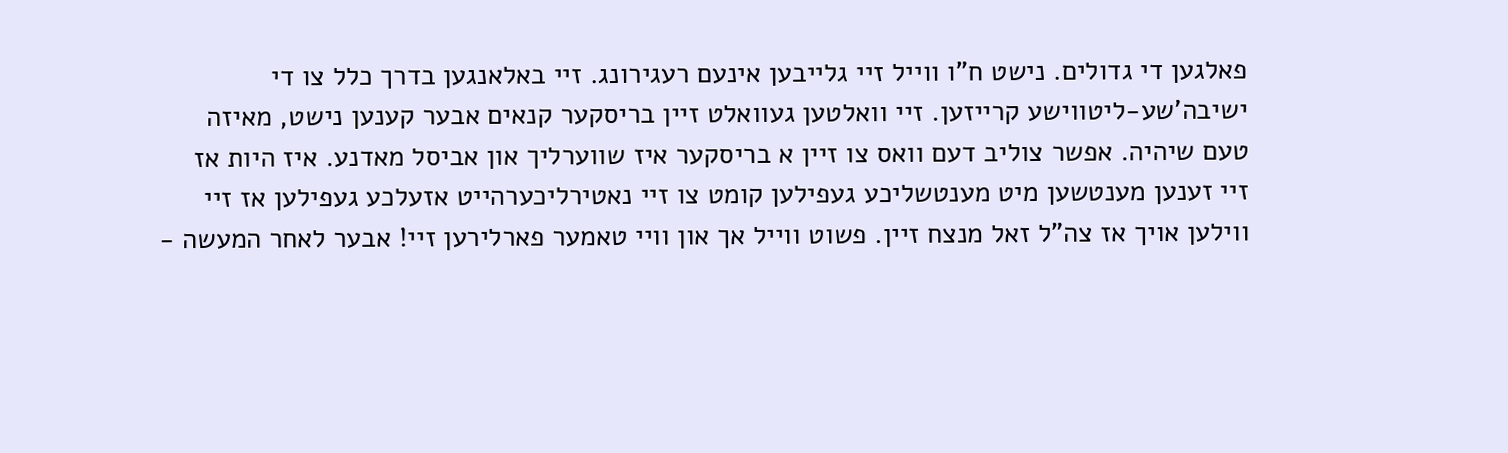פאלגען די גדולים. נישט ח"ו ווייל זיי גלייבען אינעם רעגירונג. זיי באלאנגען בדרך כלל צו די ישיבה'שע-ליטווישע קרייזען. זיי וואלטען געוואלט זיין בריסקער קנאים אבער קענען נישט, מאיזה טעם שיהיה. אפשר צוליב דעם וואס צו זיין א בריסקער איז שווערליך און אביסל מאדנע. איז היות אז זיי זענען מענטשען מיט מענטשליכע געפילען קומט צו זיי נאטירליכערהייט אזעלכע געפילען אז זיי ווילען אויך אז צה"ל זאל מנצח זיין. פשוט ווייל אך און וויי טאמער פארלירען זיי! אבער לאחר המעשה -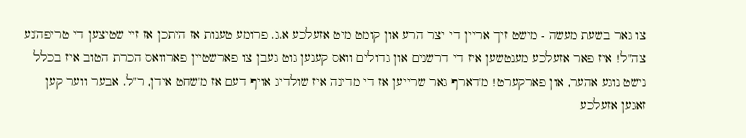צו גאר בשעת מעשה - מישט זיך אריין די יצר הרע און קומט מיט אזעלכע א.ג. פרומע טענות אז היתכן אז זיי שטיצען די טריפה'נע צה"ל! איז פאר אזעלכע מענטשען איז די דרשנים און גדולים וואס קענען גוט געבן צו פארשטיין פארוואס הכרת הטוב איז בכלל נישט נוגע אהער, און פארקערט! מ'דארף גאר שרייען אז די מדינה איז שולדיג אויף דעם אז מ'שחט אידן, ר"ל. אבער ווער קען זאגען אזעלכע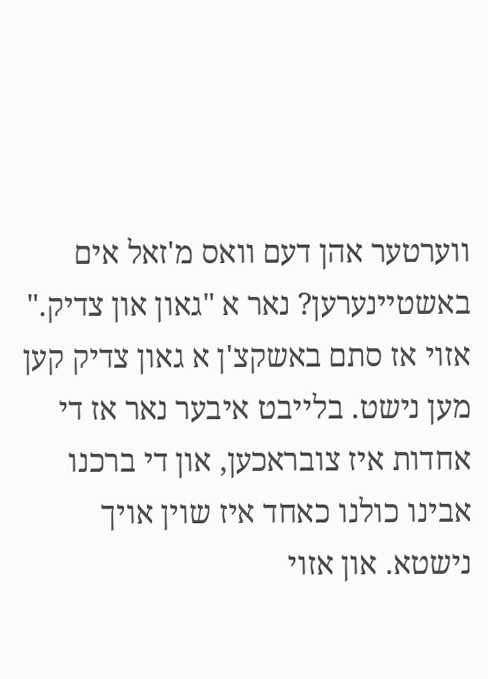ווערטער אהן דעם וואס מ'זאל אים באשטיינערען? נאר א "גאון און צדיק." אזוי אז סתם באשקצ'ן א גאון צדיק קען מען נישט. בלייבט איבער נאר אז די אחדות איז צובראכען, און די ברכנו אבינו כולנו כאחד איז שוין אויך נישטא. און אזוי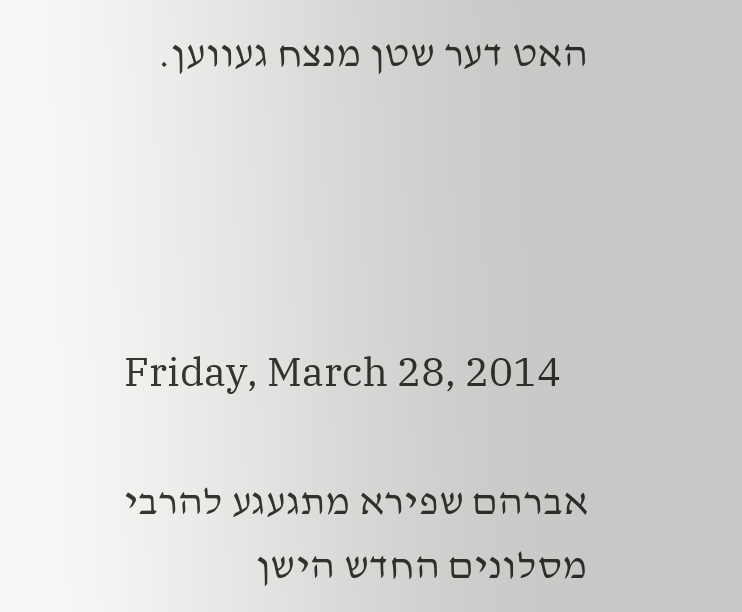האט דער שטן מנצח געווען.




Friday, March 28, 2014

אברהם שפירא מתגעגע להרבי מסלונים החדש הישן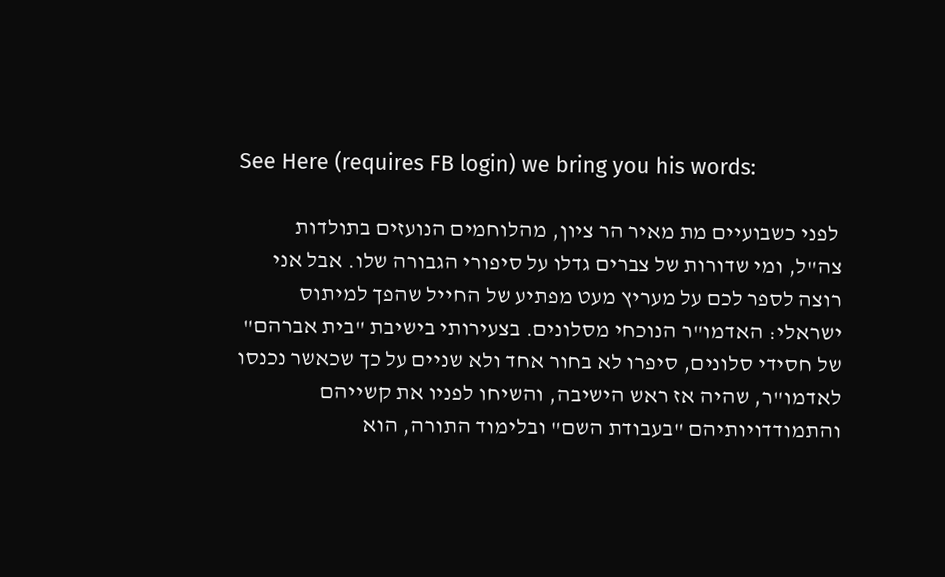See Here (requires FB login) we bring you his words:

 לפני כשבועיים מת מאיר הר ציון, מהלוחמים הנועזים בתולדות צה"ל, ומי שדורות של צברים גדלו על סיפורי הגבורה שלו. אבל אני רוצה לספר לכם על מעריץ מעט מפתיע של החייל שהפך למיתוס ישראלי: האדמו"ר הנוכחי מסלונים. בצעירותי בישיבת "בית אברהם" של חסידי סלונים, סיפרו לא בחור אחד ולא שניים על כך שכאשר נכנסו לאדמו"ר, שהיה אז ראש הישיבה, והשיחו לפניו את קשייהם והתמודדויותיהם "בעבודת השם" ובלימוד התורה, הוא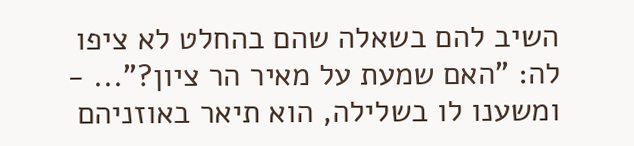השיב להם בשאלה שהם בהחלט לא ציפו לה: "האם שמעת על מאיר הר ציון?"... - ומשענו לו בשלילה, הוא תיאר באוזניהם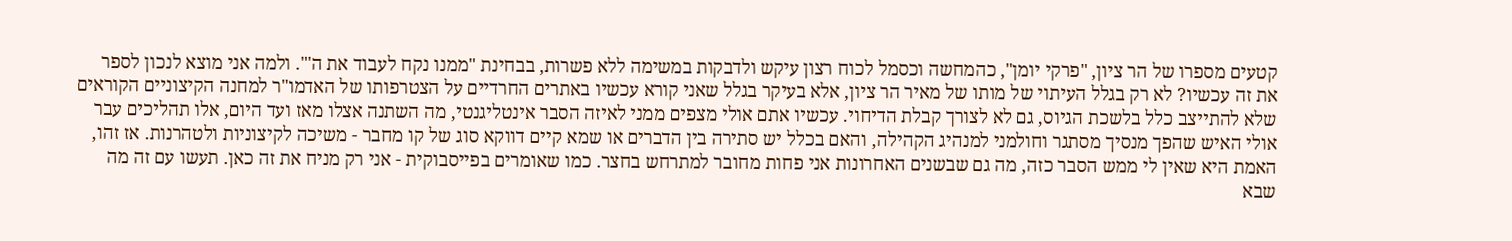קטעים מספרו של הר ציון, "פרקי יומן", כהמחשה וכסמל לכוח רצון עיקש ולדבקות במשימה ללא פשרות, בבחינת "ממנו נקח לעבוד את ה'". ולמה אני מוצא לנכון לספר את זה עכשיו? לא רק בגלל העיתוי של מותו של מאיר הר ציון, אלא בעיקר בגלל שאני קורא עכשיו באתרים החרדיים על הצטרפותו של האדמו"ר למחנה הקיצוניים הקוראים שלא להתייצב כלל בלשכת הגיוס, גם לא לצורך קבלת הדיחוי. עכשיו אתם אולי מצפים ממני לאיזה הסבר אינטליגנטי, מה השתנה אצלו מאז ועד היום, אלו תהליכים עבר אולי האיש שהפך מנסיך מסתגר וחולמני למנהיג הקהילה, והאם בכלל יש סתירה בין הדברים או שמא קיים דווקא סוג של קו מחבר - משיכה לקיצוניות ולטהרנות. אז זהו, האמת היא שאין לי ממש הסבר כזה, מה גם שבשנים האחרונות אני פחות מחובר למתרחש בחצר. כמו שאומרים בפייסבוקית - אני רק מניח את זה כאן. תעשו עם זה מה שבא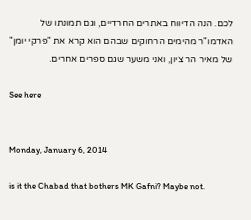לכם. הנה הדיווח באתרים החרדיים, וגם תמונתו של האדמו"ר מהימים הרחוקים שבהם הוא קרא את "פרקי יומן" של מאיר הר ציון, ואני משער שגם ספרים אחרים.

See here


Monday, January 6, 2014

is it the Chabad that bothers MK Gafni? Maybe not.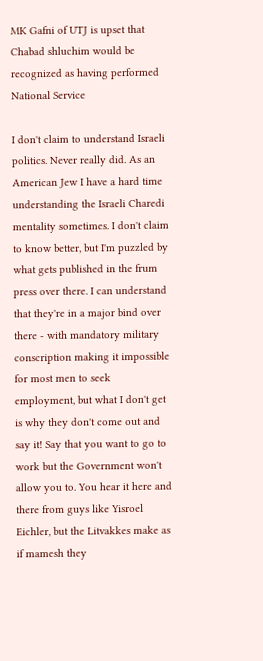MK Gafni of UTJ is upset that Chabad shluchim would be recognized as having performed National Service

I don't claim to understand Israeli politics. Never really did. As an American Jew I have a hard time understanding the Israeli Charedi mentality sometimes. I don't claim to know better, but I'm puzzled by what gets published in the frum press over there. I can understand that they're in a major bind over there - with mandatory military conscription making it impossible for most men to seek employment, but what I don't get is why they don't come out and say it! Say that you want to go to work but the Government won't allow you to. You hear it here and there from guys like Yisroel Eichler, but the Litvakkes make as if mamesh they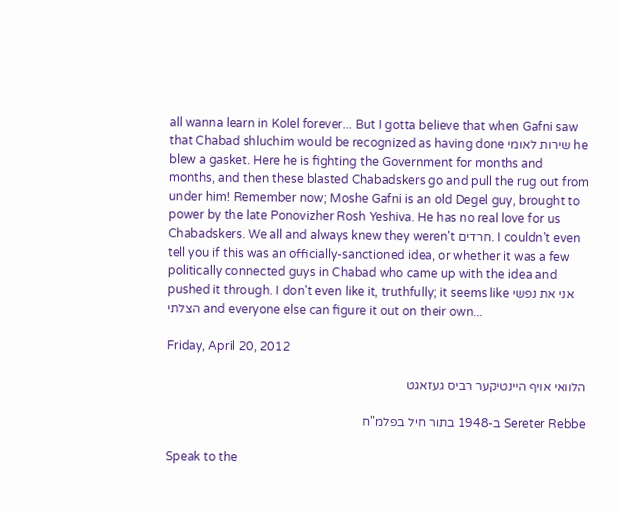all wanna learn in Kolel forever... But I gotta believe that when Gafni saw that Chabad shluchim would be recognized as having done שירות לאומי he blew a gasket. Here he is fighting the Government for months and months, and then these blasted Chabadskers go and pull the rug out from under him! Remember now; Moshe Gafni is an old Degel guy, brought to power by the late Ponovizher Rosh Yeshiva. He has no real love for us Chabadskers. We all and always knew they weren't חרדים. I couldn't even tell you if this was an officially-sanctioned idea, or whether it was a few politically connected guys in Chabad who came up with the idea and pushed it through. I don't even like it, truthfully; it seems like אני את נפשי הצלתי and everyone else can figure it out on their own...

Friday, April 20, 2012

הלוואי אויף היינטיקער רביס געזאגט

Sereter Rebbe ב-1948 בתור חיל בפלמ"ח

Speak to the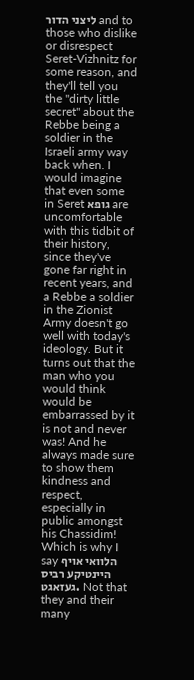ליצני הדור and to those who dislike or disrespect Seret-Vizhnitz for some reason, and they'll tell you the "dirty little secret" about the Rebbe being a soldier in the Israeli army way back when. I would imagine that even some in Seret גופא are uncomfortable with this tidbit of their history, since they've gone far right in recent years, and a Rebbe a soldier in the Zionist Army doesn't go well with today's ideology. But it turns out that the man who you would think would be embarrassed by it is not and never was! And he always made sure to show them kindness and respect, especially in public amongst his Chassidim! Which is why I say הלוואי אויף היינטיקע רביס געזאגט. Not that they and their many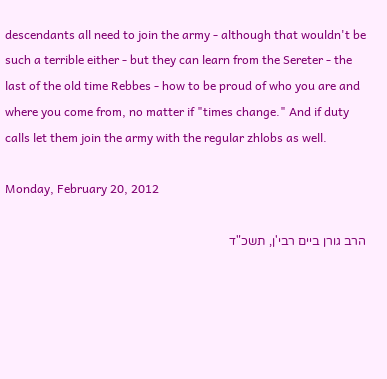descendants all need to join the army - although that wouldn't be such a terrible either - but they can learn from the Sereter - the last of the old time Rebbes - how to be proud of who you are and where you come from, no matter if "times change." And if duty calls let them join the army with the regular zhlobs as well.

Monday, February 20, 2012

הרב גורן ביים רבי'ן, תשכ"ד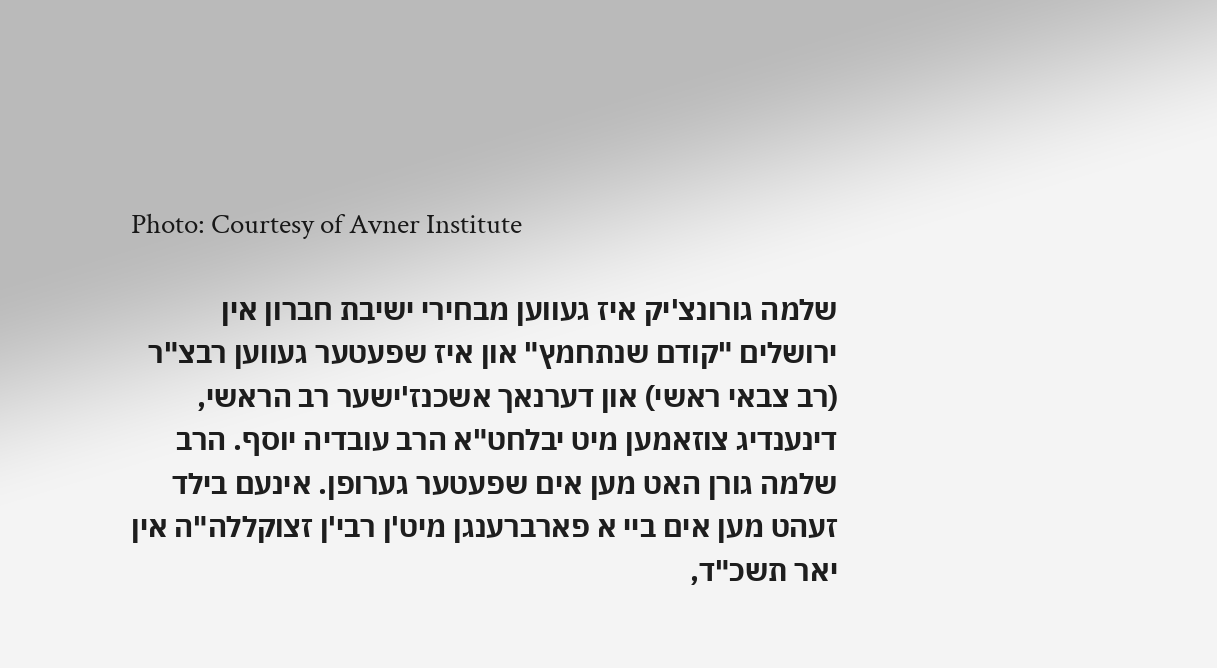Photo: Courtesy of Avner Institute

שלמה גורונצ'יק איז געווען מבחירי ישיבת חברון אין ירושלים "קודם שנתחמץ" און איז שפעטער געווען רבצ"ר (רב צבאי ראשי) און דערנאך אשכנז'ישער רב הראשי, דינענדיג צוזאמען מיט יבלחט"א הרב עובדיה יוסף. הרב שלמה גורן האט מען אים שפעטער גערופן. אינעם בילד זעהט מען אים ביי א פארברענגן מיט'ן רבי'ן זצוקללה"ה אין יאר תשכ"ד,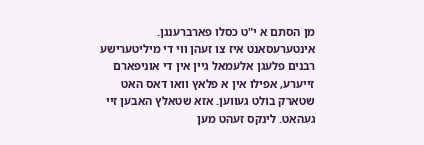מן הסתם א י"ט כסלו פארברענגן. אינטערעסאנט איז צו זעהן ווי די מיליטערישע רבנים פלעגן אלעמאל גיין אין די אוניפארם זייערע, אפילו אין א פלאץ וואו דאס האט שטארק בולט געווען. אזא שטאלץ האבען זיי געהאט. לינקס זעהט מען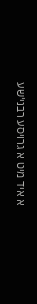א איד מיט א גרויסע רבני'שע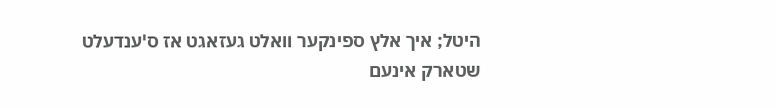היטל; איך אלץ ספינקער וואלט געזאגט אז ס'ענדעלט שטארק אינעם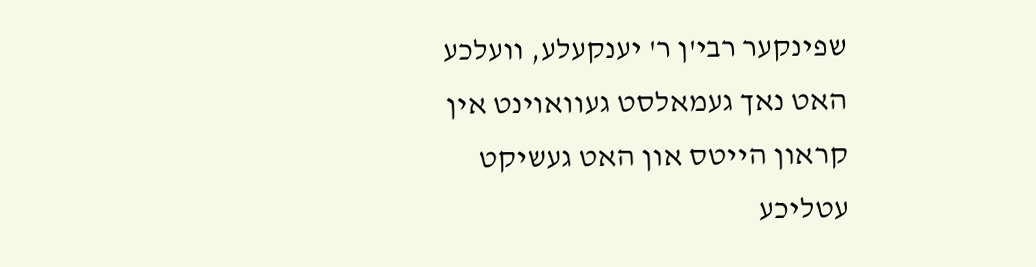שפינקער רבי'ן ר' יענקעלע, וועלכע האט נאך געמאלסט געוואוינט אין קראון הייטס און האט געשיקט עטליכע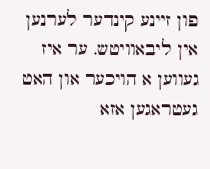פון זיינע קינדער לערנען אין ליבאוויטש. ער איז געווען א הויכער און האט געטראגען אזא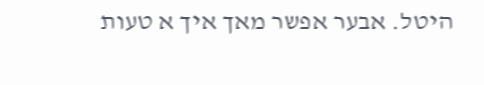היטל. אבער אפשר מאך איך א טעות